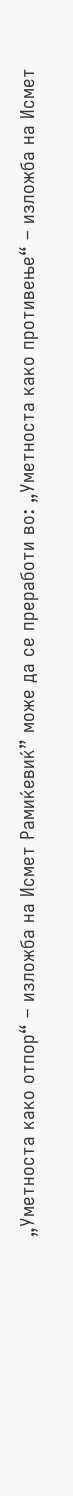„Уметноста како отпор“ – изложба на Исмет Рамиќевиќ” може да се преработи во: „Уметноста како противење“ – изложба на Исмет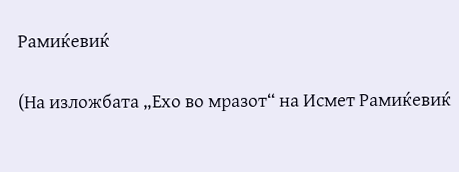Рамиќевиќ

(На изложбата „Ехо во мразот“ на Исмет Рамиќевиќ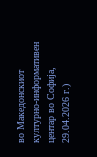во Македонскиот културно-информативен центар во Софија, 29.04.2026 г.)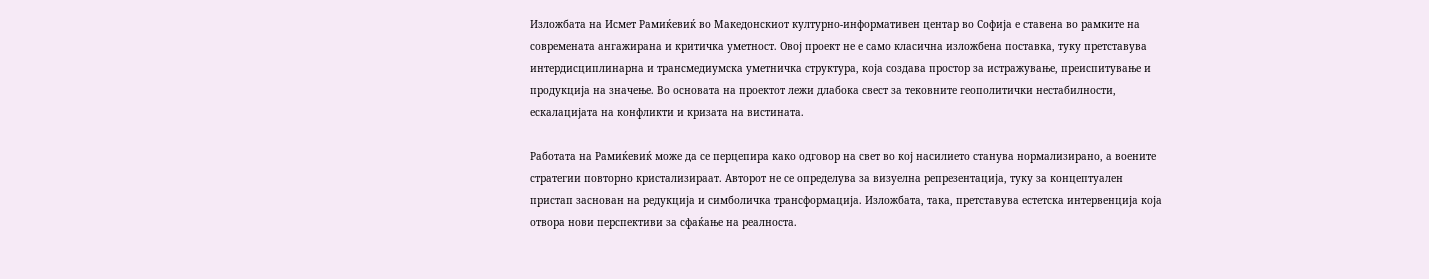Изложбата на Исмет Рамиќевиќ во Македонскиот културно-информативен центар во Софија е ставена во рамките на современата ангажирана и критичка уметност. Овој проект не е само класична изложбена поставка, туку претставува интердисциплинарна и трансмедиумска уметничка структура, која создава простор за истражување, преиспитување и продукција на значење. Во основата на проектот лежи длабока свест за тековните геополитички нестабилности, ескалацијата на конфликти и кризата на вистината.

Работата на Рамиќевиќ може да се перцепира како одговор на свет во кој насилието станува нормализирано, а воените стратегии повторно кристализираат. Авторот не се определува за визуелна репрезентација, туку за концептуален пристап заснован на редукција и симболичка трансформација. Изложбата, така, претставува естетска интервенција која отвора нови перспективи за сфаќање на реалноста.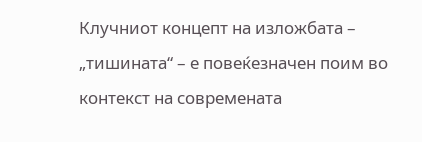Клучниот концепт на изложбата – „тишината“ – е повеќезначен поим во контекст на современата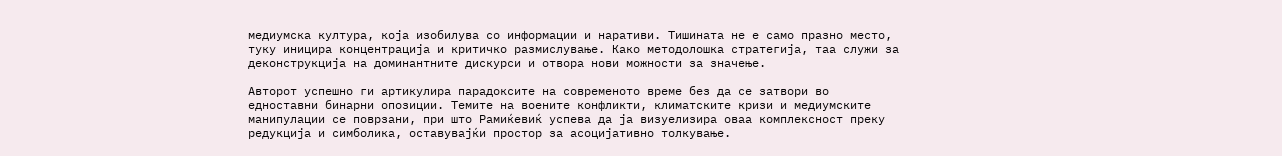медиумска култура, која изобилува со информации и наративи. Тишината не е само празно место, туку иницира концентрација и критичко размислување. Како методолошка стратегија, таа служи за деконструкција на доминантните дискурси и отвора нови можности за значење.

Авторот успешно ги артикулира парадоксите на современото време без да се затвори во едноставни бинарни опозиции. Темите на воените конфликти, климатските кризи и медиумските манипулации се поврзани, при што Рамиќевиќ успева да ја визуелизира оваа комплексност преку редукција и симболика, оставувајќи простор за асоцијативно толкување.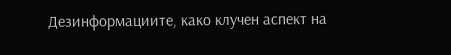Дезинформациите, како клучен аспект на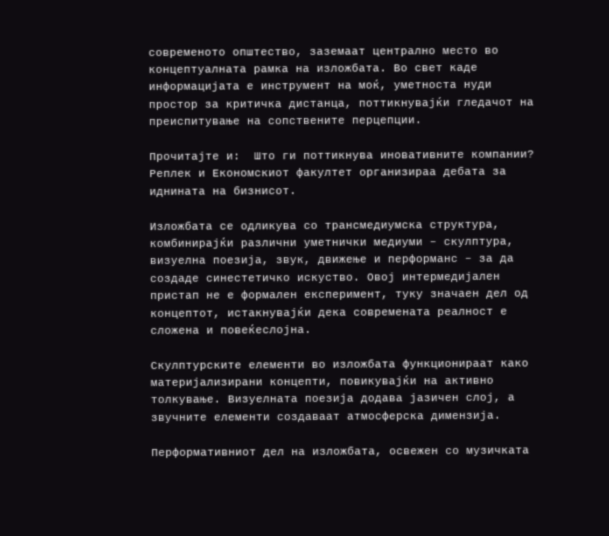современото општество, заземаат централно место во концептуалната рамка на изложбата. Во свет каде информацијата е инструмент на моќ, уметноста нуди простор за критичка дистанца, поттикнувајќи гледачот на преиспитување на сопствените перцепции.

Прочитајте и:  Што ги поттикнува иновативните компании? Реплек и Економскиот факултет организираа дебата за иднината на бизнисот.

Изложбата се одликува со трансмедиумска структура, комбинирајќи различни уметнички медиуми – скулптура, визуелна поезија, звук, движење и перформанс – за да создаде синестетичко искуство. Овој интермедијален пристап не е формален експеримент, туку значаен дел од концептот, истакнувајќи дека современата реалност е сложена и повеќеслојна.

Скулптурските елементи во изложбата функционираат како материјализирани концепти, повикувајќи на активно толкување. Визуелната поезија додава јазичен слој, а звучните елементи создаваат атмосферска димензија.

Перформативниот дел на изложбата, освежен со музичката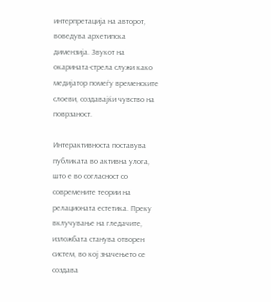интерпретација на авторот, воведува архетипска димензија. Звукот на окарината-стрела служи како медијатор помеѓу временските слоеви, создавајќи чувство на поврзаност.

Интерактивноста поставува публиката во активна улога, што е во согласност со современите теории на релационата естетика. Преку вклучување на гледачите, изложбата станува отворен систем, во кој значењето се создава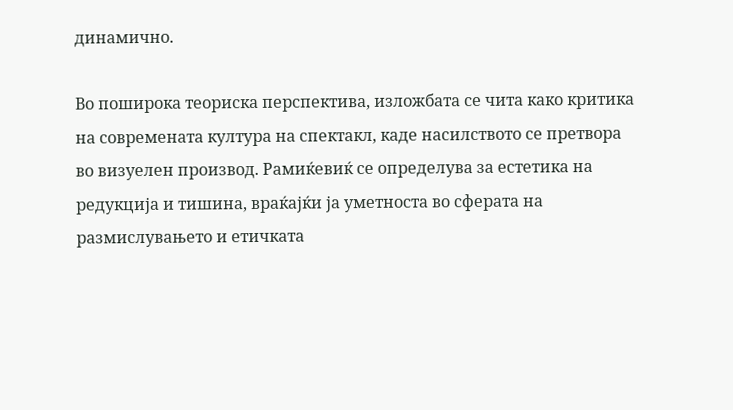динамично.

Во поширока теориска перспектива, изложбата се чита како критика на современата култура на спектакл, каде насилството се претвора во визуелен производ. Рамиќевиќ се определува за естетика на редукција и тишина, враќајќи ја уметноста во сферата на размислувањето и етичката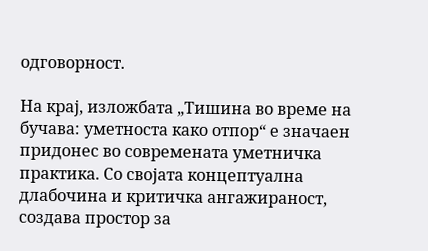одговорност.

На крај, изложбата „Тишина во време на бучава: уметноста како отпор“ е значаен придонес во современата уметничка практика. Со својата концептуална длабочина и критичка ангажираност, создава простор за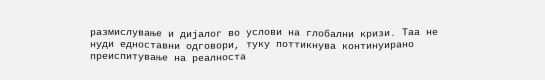размислување и дијалог во услови на глобални кризи. Таа не нуди едноставни одговори, туку поттикнува континуирано преиспитување на реалноста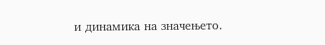и динамика на значењето.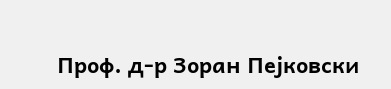Проф. д-р Зоран Пејковски